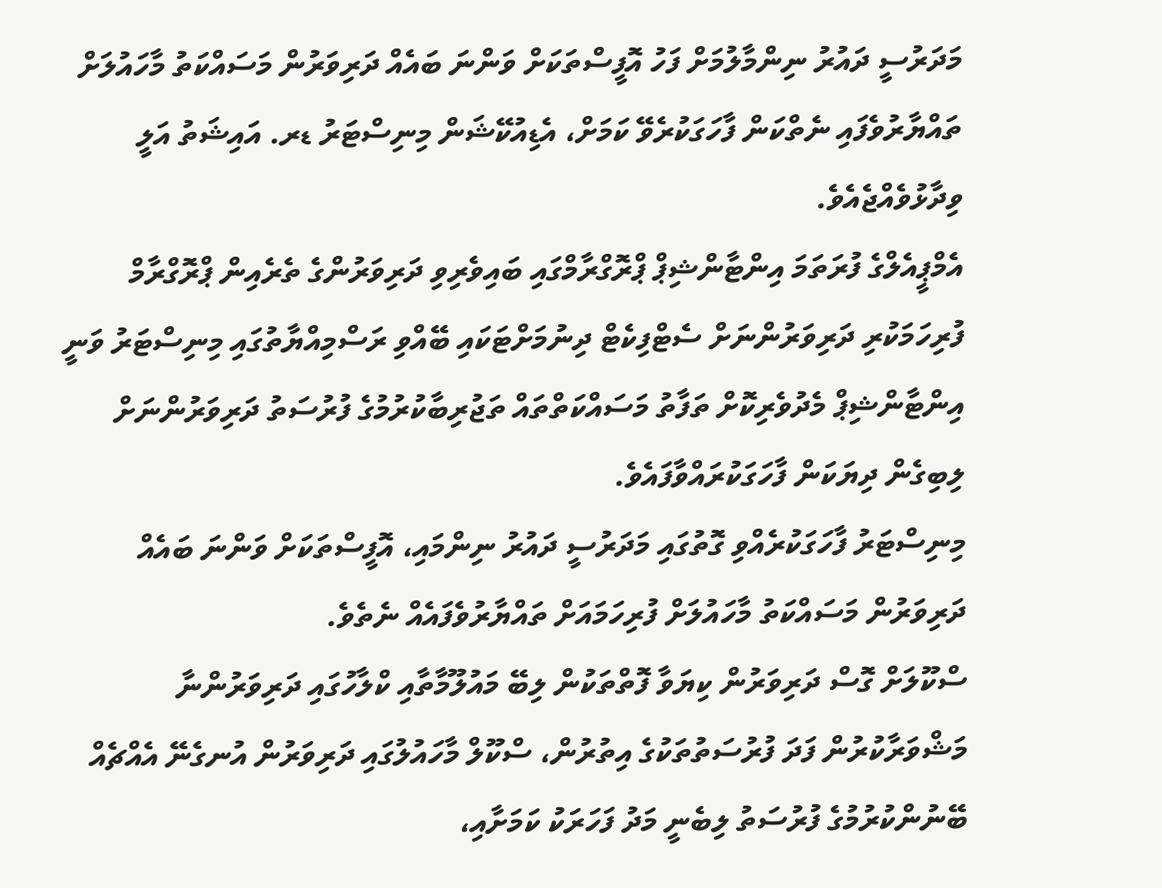މަދަރުސީ ދައުރު ނިންމާލުމަށް ފަހު އޮފީސްތަކަށް ވަންނަ ބައެއް ދަރިވަރުން މަސައްކަތު މާހައުލަށް ތައްޔާރުވެފައި ނެތްކަން ފާހަގަކުރެވޭ ކަމަށް، އެޑިއުކޭޝަން މިނިސްޓަރު ޑރ. އައިޝަތު އަލީ ވިދާޅުވެއްޖެއެވެ.
އެމްޕީއެލްގެ ފުރަތަމަ އިންޓާންޝިޕް ޕްރޮގްރާމްގައި ބައިވެރިވި ދަރިވަރުންގެ ތެރެއިން ޕްރޮގްރާމް ފުރިހަމަކުރި ދަރިވަރުންނަށް ސެޓްފިކެޓް ދިނުމަށްޓަކައި ބޭއްވި ރަސްމިއްޔާތުގައި މިނިސްޓަރު ވަނީ އިންޓާންޝިޕް މެދުވެރިކޮށް ތަފާތު މަސައްކަތްތައް ތަޖުރިބާކުރުމުގެ ފުރުސަތު ދަރިވަރުންނަށް ލިބިގެން ދިޔަކަން ފާހަގަކުރައްވާފައެވެ.
މިނިސްޓަރު ފާހަގަކުރެއްވި ގޮތުގައި މަދަރުސީ ދައުރު ނިންމައި، އޮފީސްތަކަށް ވަންނަ ބައެއް ދަރިވަރުން މަސައްކަތު މާހައުލަށް ފުރިހަމައަށް ތައްޔާރުވެފައެއް ނެތެވެ.
ސްކޫލަށް ގޮސް ދަރިވަރުން ކިޔަވާ ފޮތްތަކުން ލިބޭ މައުލޫމާތާއި ކްލާހުގައި ދަރިވަރުންނާ މަޝްވަރާކުރުން ފަދަ ފުރުސަތުތަކުގެ އިތުރުން، ސްކޫލް މާހައުލުގައި ދަރިވަރުން އުނގެނޭ އެއްޗެއް ބޭނުންކުރުމުގެ ފުރުސަތު ލިބެނީ މަދު ފަހަރަކު ކަމަށާއި،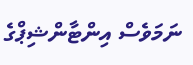ނަމަވެސް އިންޓާންޝިޕްގެ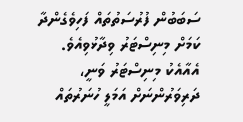ސަބަބުން ފުރުސަތުތައް ފަހިވެގެންދާ ކަމަށް މިނިސްޓަރު ވިދާޅުވިއެވެ.
އެއާއެކު މިނިސްޓަރު ވަނީ، ދަރިވަރުންނަށް އަމަލީ ހުނަރުތައް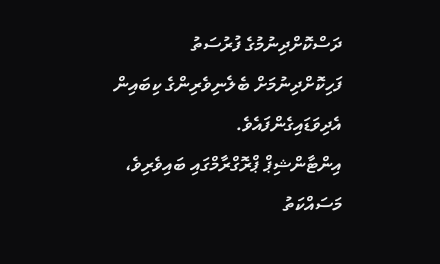ދަސްކޮށްދިނުމުގެ ފުރުސަތު ފަހިކޮށްދިނުމަށް ބެލެނިވެރިންގެ ކިބައިން އެދިވަޑައިގެންފައެވެ.
އިންޓާންޝިޕް ޕްރޮގްރާމްގައި ބައިވެރިވެ، މަސައްކަތު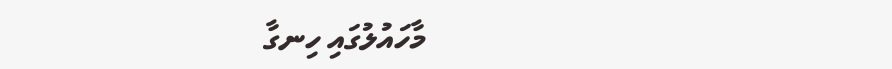މާހައުލުގައި ހިނގާ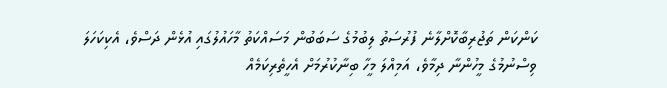ކަންކަން ތަޖުރިބާކޮށްލާނެ ފުރުސަތު ލިބުމުގެ ސަބަބުން މަސައްކަތު މާހައުލުގައި އުޅެން ދަސްވެ، އެކިކަހަލަ ވިސްނުމުގެ މީހުންނާ ދިމާވެ، އަމިއްލަ މީހާ ބިނާކުރުމަށް އެހީތެރިކަމެއް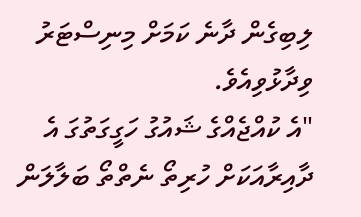ލިބިގެން ދާނެ ކަމަށް މިނިސްޓަރު ވިދާޅުވިއެވެ.
"އެ ކުއްޖެއްގެ ޝައުގު ހަގީގަތުގަ އެ ދާއިރާއަކަށް ހުރިތޯ ނެތްތޯ ބަލާލަން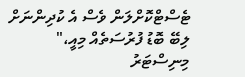ޓެސްޓްކޮށްލަން ވެސް އެ ކުދިންނަށް ލިބޭ ބޮޑު ފުރުސަތެއް މިއީ،" މިނިސްޓަރު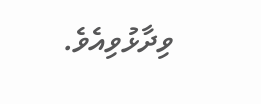ވިދާޅުވިއެވެ.